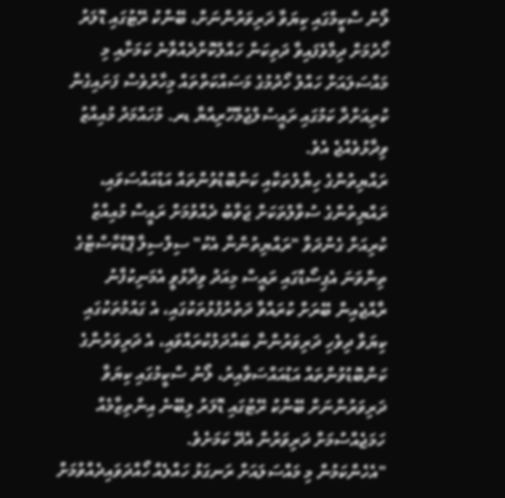ލޯނު ސްކީމްގައި ކިޔަވާ ދަރިވަރުންނަށް، ބޭންކު ރޭޓުގައި ޑޮލަރު ހޯދުމަށް ދިމާވެފައިވާ ދަތިކަން ހައްލުކޮށްދެއްވާނެ ކަމަށާއި މި މައްސަލައަށް ހައްލު ހޯދުމުގެ މަސައްކަތްތައް މިހާރުވެސް ފަށައިގެން ކުރިއަށްދާ ކަމުގައި ރައީސުލްޖުމްހޫރިއްޔާ ޑރ. މުހައްމަދު މުއިއްޒު ވިދާޅުވެއްޖެ އެވެ.
ރައްޔިތުންގެ ހިޔާލުތަކާއި ކަންބޮޑުވުންތައް އަޑުއައްސަވައި، ރައްޔިތުންގެ ސުވާލުތަކަށް ޖަވާބު ދެއްވުމަށް ރައީސް މުއިއްޒު ކުރިއަށް ގެންދަވާ "ރައްޔިތުންނާ އެކު" ސިލްސިލާ ޕޮޑްކާސްޓްގެ ތިންވަނަ އެޕިސޯޑްގައި ރައީސް މިއަދު ވިދާޅުވީ އެމަނިކުފާނު ރާއްޖެއިން ބޭރަށް ކުރައްވާ ދަތުރުފުޅުތަކުގައި، އެ ގައުމުތަކުގައި ކިޔަވާ ދިވެހި ދަރިވަރުންނާ ބައްދަލުކުރައްވައި، އެ ދަރިވަރުންގެ ކަންބޮޑުވުންތައް އަޑުއައްސަވާއިރު، ލޯނު ސްކީމުގައި ކިޔަވާ ދަރިވަރުންނަށް ބޭންކު ރޭޓުގައި ޑޮލަރު ލިބޭނެ އިންތިޒާމެއް ހަމަޖެއްސުމަށް ދަރިވަރުން އެދޭ ކަމަށެވެ.
"އެހެންކަމުން މި މައްސަލައަށް ރަނގަޅު ހައްލެއް ހޯއްދަވައިދެއްވުމަށް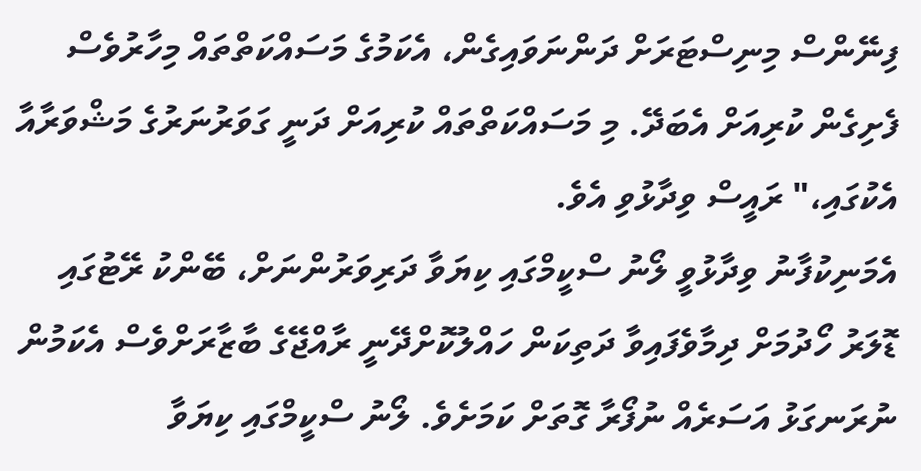ފިނޭންސް މިނިސްޓަރަށް ދަންނަވައިގެން، އެކަމުގެ މަސައްކަތްތައް މިހާރުވެސް ފެށިގެން ކުރިއަށް އެބަދޭ. މި މަސައްކަތްތައް ކުރިއަށް ދަނީ ގަވަރުނަރުގެ މަޝްވަރާއާ އެކުގައި،" ރައީސް ވިދާޅުވި އެވެ.
އެމަނިކުފާނު ވިދާޅުވީ ލޯނު ސްކީމްގައި ކިޔަވާ ދަރިވަރުންނަށް، ބޭންކު ރޭޓުގައި ޑޮލަރު ހޯދުމަށް ދިމާވެފައިވާ ދަތިކަން ހައްލުކޮށްދޭނީ ރާއްޖޭގެ ބާޒާރަށްވެސް އެކަމުން ނުރަނގަޅު އަސަރެއް ނުފޯރާ ގޮތަށް ކަމަށެވެ. ލޯނު ސްކީމްގައި ކިޔަވާ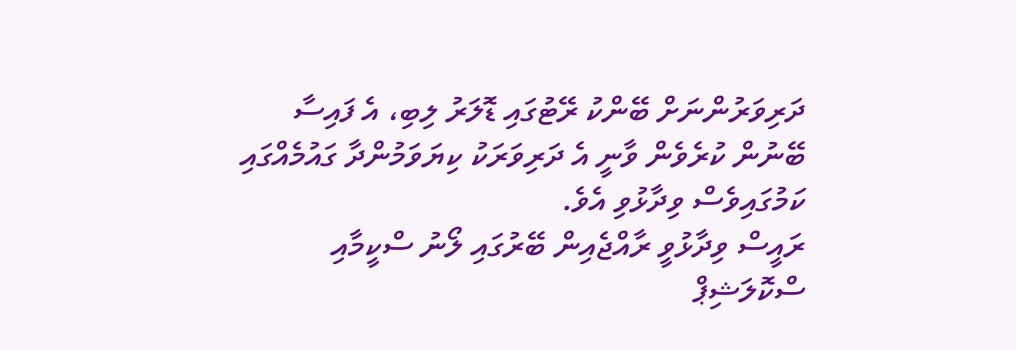ދަރިވަރުންނަށް ބޭންކު ރޭޓުގައި ޑޮލަރު ލިބި، އެ ފައިސާ ބޭނުން ކުރެވެން ވާނީ އެ ދަރިވަރަކު ކިޔަވަމުންދާ ގައުމެއްގައި ކަމުގައިވެސް ވިދާޅުވި އެވެ.
ރައީސް ވިދާޅުވީ ރާއްޖެއިން ބޭރުގައި ލޯނު ސްކީމާއި ސްކޮލަޝިޕް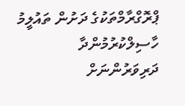ޕްރޮގްރާމްތަކުގެ ދަށުން ތައުލީމު ހާސިލްކުރުމުންދާ ދަރިވަރުންނަށް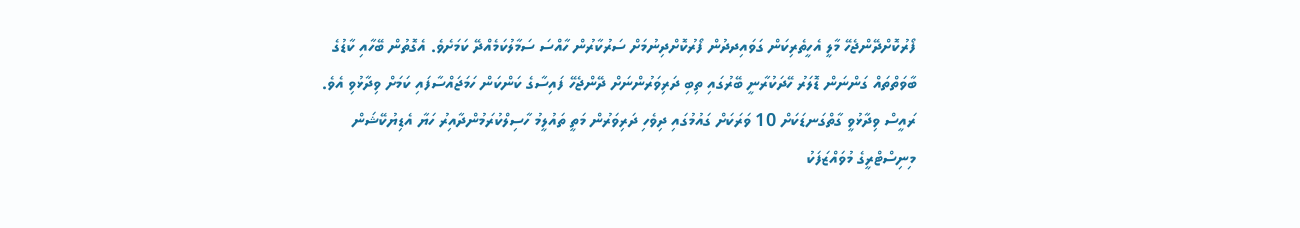ފޯރުކޮށްދޭންޖެހޭ މާލީ އެހީތެރިކަން ގަވައިދދުން ފޯރުކޮށްދިނުމަށް ސަރުކާރުން ހާއްސަ ސަމާލުކަމެއްދޭ ކަމަށެވެ. އެގޮތުން ބޭހާއި ކާޑުގެ ބާވަތްތައް ގަންނަން ޑޮލަރު ހޭދަކުރާނީ ބޭރުގައި ތިބި ދަރިވަރުންނަށް ދޭންޖެހޭ ފައިސާގެ ކަންކަން ހަމަޖައްސާފައި ކަމަށް ވިދާޅުވި އެވެ.
ރައީސް ވިދާޅުވީ ގާތްގަނޑަކަށް 10 ވަރަކަށް ގައުމުގައި ދިވެހި ދަރިވަރުން މަތީ ތައުލީމު ހާސިލްކުރަމުންދާއިރު ހަޔާ އެޑިޔުކޭޝަން މިނިސްޓްރީގެ މުވައްޒަފަކު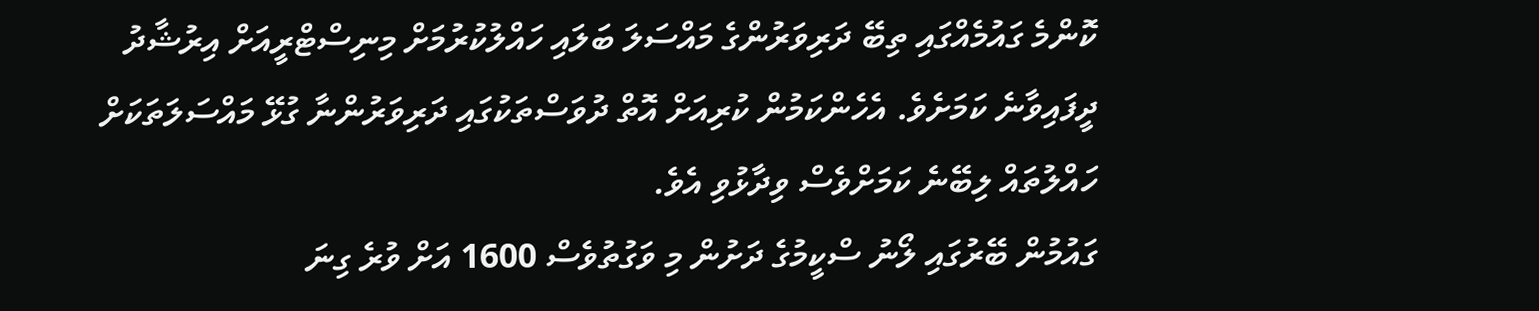ކޮންމެ ގައުމެއްގައި ތިބޭ ދަރިވަރުންގެ މައްސަލަ ބަލައި ހައްލުކުރުމަށް މިނިސްޓްރީއަށް އިރުޝާދު ދީފައިވާނެ ކަމަށެވެ. އެހެންކަމުން ކުރިއަށް އޮތް ދުވަސްތަކުގައި ދަރިވަރުންނާ ގުޅޭ މައްސަލަތަކަށް ހައްލުތައް ލިބޭނެ ކަމަށްވެސް ވިދާޅުވި އެވެ.
ގައުމުން ބޭރުގައި ލޯނު ސްކީމުގެ ދަށުން މި ވަގުތުވެސް 1600 އަށް ވުރެ ގިނަ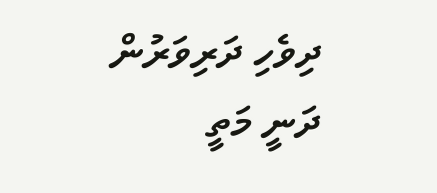ދިވެހި ދަރިވަރުން ދަނީ މަތީ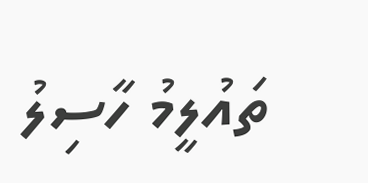ތައުލީމު ހާސިލު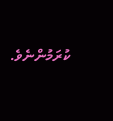ކުރަމުންނެވެ.